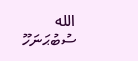الله ސުބުޙަނަހޫ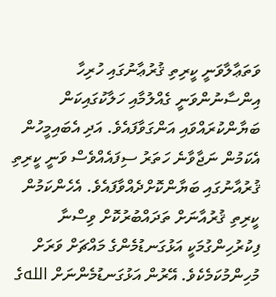ވަތަޢާލާވަނީ ކީރިތި ޤުރުޢާނުގައި ހުރިހާ އިންސާނުންވަނީ ގެއްލުމާއި ހަލާކުގައިކަން ބަޔާންކުރައްވައި އަންގަވާފައެވެ. އަދި އެބައިމީހުން އެކަމުން ނަޖާވާނެ ހަތަރު ސިފައެއްވެސް ވަނީ ކީރިތި ޤުރުއާނުގައި ބަޔާންކޮށްދެއްވާފައެވެ. އެހެންކަމުން ކީރިތި ޤުރުއާނަށް ތަދައްބުރުކޮށް ވިސްނާ ފިކުރުހިންގުމަކީ އަޅުގަނޑުމެންގެ މައްޗަށް ވަރަށް މުހިންމުކަމެކެވެ. އޭރުން އަޅުގަނޑުމެންނަށް اللهގެ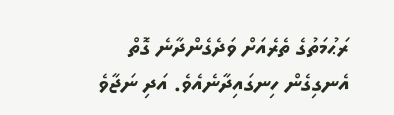ރަޙުމަތުގެ ތެރެއަށް ވަދެގެންދާނެ ގޮތް އެނގިގެން ހިނގައިދާނެއެވެ. އަދި ނަޖާވެ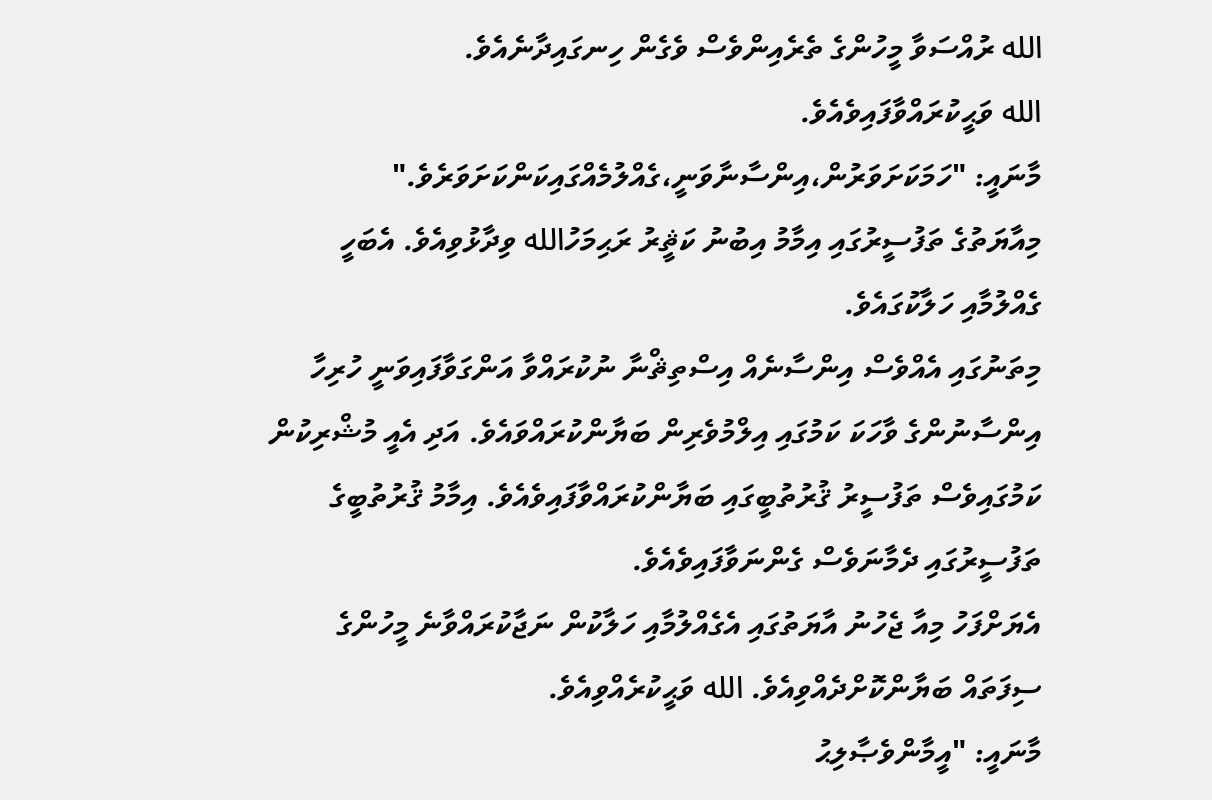الله ރުއްސަވާ މީހުންގެ ތެރެއިންވެސް ވެގެން ހިނގައިދާނެއެވެ.
الله ވަޙީކުރައްވާފައިވެއެވެ.
މާނައީ: "ހަމަކަށަވަރުން،އިންސާނާވަނީ،ގެއްލުމެއްގައިކަންކަށަވަރެވެ."
މިއާޔަތުގެ ތަފުސީރުގައި އިމާމު އިބުނު ކަޘީރު ރަޙިމަހުالله ވިދާޅުވިއެވެ. އެބަހީ ގެއްލުމާއި ހަލާކުގައެވެ.
މިތަނުގައި އެއްވެސް އިންސާނެއް އިސްތިޘްނާ ނުކުރައްވާ އަންގަވާފައިވަނީ ހުރިހާ އިންސާނުންގެ ވާހަކަ ކަމުގައި އިލްމުވެރިން ބަޔާންކުރައްވައެވެ. އަދި އެއީ މުޝްރިކުން ކަމުގައިވެސް ތަފުސީރު ޤުރުތުބީގައި ބަޔާންކުރައްވާފައިވެއެވެ. އިމާމު ޤުރުތުބީގެ ތަފުސީރުގައި ދެމާނަވެސް ގެންނަވާފައިވެއެވެ.
އެޔަށްފަހު މިއާ ޖެހުނު އާޔަތުގައި އެގެއްލުމާއި ހަލާކުން ނަޖާކުރައްވާނެ މީހުންގެ ސިފަތައް ބަޔާންކޮށްދެއްވިއެވެ. الله ވަޙީކުރެއްވިއެވެ.
މާނައީ: "އީމާންވެޞާލިޙު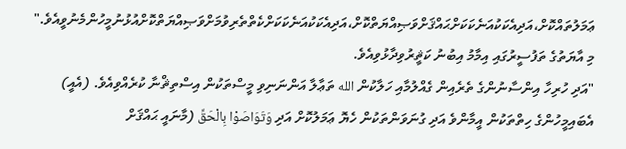ޢަމަލުތައްކޮށް،އަދިއެކަކުއަނެކަކަށްޙައްޤަށްވަޞިއްޔަތްކޮށް،އަދިއެކަކުއަނެކަކަށްކެތްތެރިވުމަށްވަޞިއްޔަތްކޮށްއުޅުނުމީހުންމެނުވީއެވެ."
މި އާޔަތުގެ ތަފުސީރުގައި އިމާމު އިބުނު ކަޘީރުވިދާޅުވިއެވެ.
"އަދި ހުރިހާ އިންސާނުންގެ ތެރެއިން ގެއްލުމާއި ހަލާކުން الله ތަޢާލާ އަންނަނިވި މީސްތަކުން އިސްތިޘްނާ ކުރެއްވިއެވެ. (އެއީ) އެބައިމީހުންގެ ހިތްތަކުން އީމާންވެ އަދި ގުނަވަންތަކުން ހެޔޮ ޢަމަލުކޮށް އަދި وَتَوَاصَوْا بِالْحَقِّ (މާނައީ ޙައްޤަށް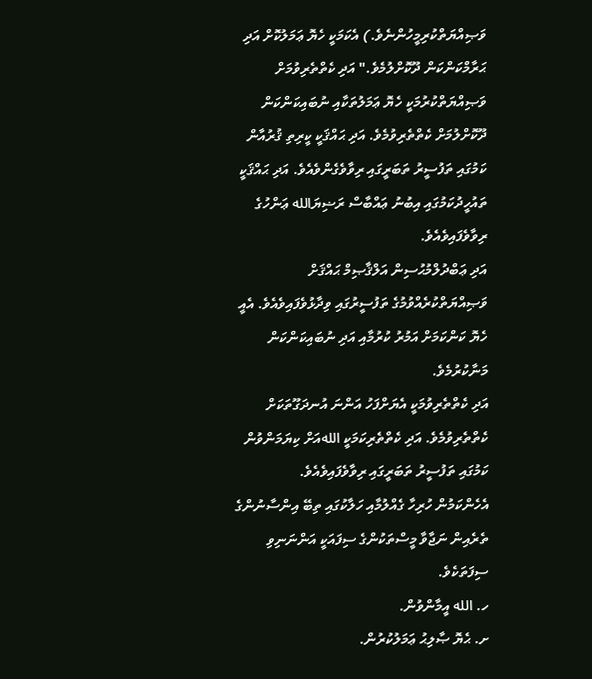ވަޞިއްޔަތްކުރިމީހުންނެވެ.) އެކަމަކީ ހެޔޮ ޢަމަލުކޮށް އަދި ޙަރާމްކަންކަން ދޫކޮށްލުމެވެ." އަދި ކެތްތެރިވުމަށް ވަޞިއްޔަތްކުރުމަކީ ހެޔޮ ޢަމަލުތަކާއި ނުބައިކަންކަން ދޫކޮށްލުމަށް ކެތްތެރިވުމެވެ. އަދި ޙައްޤަކީ ކީރިތި ޤުރުއާން ކަމުގައި ތަފުސީރު ތަބަރީގައި ރިވާވެގެންވެއެވެ. އަދި ޙައްޤަކީ ތައުހީދުކަމުގައި އިބުނު ޢައްބާސް ރަޟިޔަالله ޢަންހުގެ ރިވާވެފައިވެއެވެ.
އަދި ޢަބްދުލްމުޙުސިން އަލްޤާޞިމް ޙައްޤަށް ވަޞިއްޔަތްކުރެއްވުމުގެ ތަފުސީރުގައި ވިދާޅުވެފައިވެއެވެ. އެއީ ހެޔޮ ކަންކަމަށް އަމުރު ކުރުމާއި އަދި ނުބައިކަންކަން މަނާކުރުމެވެ.
އަދި ކެތްތެރިވުމަކީ އެޔަށްފަހު އަންނަ އުނދަގޫތަކަށް ކެތްތެރިވުމެވެ. އަދި ކެތްތެރިކަމަކީ اللهއަށް ކިޔަމަންވުން ކަމުގައި ތަފުސީރު ތަބަރީގައި ރިވާވެފައިވެއެވެ.
އެހެންކަމުން ހުރިހާ ގެއްލުމާއި ހަލާކުގައި ތިބޭ އިންސާނުންގެ ތެރެއިން ނަޖާވާ މީސްތަކުންގެ ސިފައަކީ އަންނަނިވި ސިފަތަކެވެ.
ހ. الله އީމާންވުން.
ށ. ޙެޔޮ ޞާލިޙު ޢަމަލުކުރުން.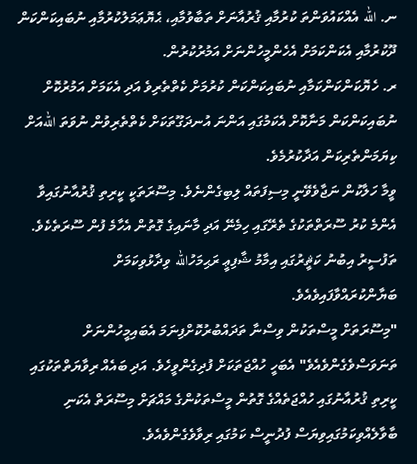ނ. الله އެއްކައުވަންތަ ކުރުމާއި ޤުރުއާނަށް ތަބާވުމާއި، ޙެޔޮޢަމަލުކުރުމާއި ނުބައިކަންކަން ދޫކުރުމާއި އެކަންކަމަށް އެހެންމީހުންނަށް އަމުރުކުރުން.
ރ. ހެޔޮކަންކަންކަމާއި ނުބައިކަންކަން ކުރުމަށް ކެތްތެރިވެ އަދި އެކަމަށް އަމުރުކޮށް ނުބައިކަންކަން މަނާކޮށް އެކަމުގައި އަންނަ އުނދަގޫތަކަށް ކެތްތެރިވުން ނުވަތަ اللهއަށް ކިޔަމަންތެރިކަން އަދާކުރުމެވެ.
ވީމާ ހަލާކުން ނަޖާވެވޭނީ މިސިފަތައް ލިބިގެންނެވެ. މިސޫރަތަކީ ކީރިތި ޤުރުއާނުގައިވާ އެންމެ ކުރު ސޫރަތްތަކުގެ ތެރޭގައި ހިމެނޭ އަދި މާނައިގެ ގޮތުން އެހާމެ ފުން ސޫރަތެކެވެ. ތަފުސީރު އިބުނު ކަޘީރުގައި އިމާމު ޝާފިޢީ ރަޙިމަހުالله ވިދާޅުވިކަމަށް ބަޔާންކުރައްވާފައިވެއެވެ.
"މިސޫރަތަށް މީސްތަކުން ވިސްނާ ތަދައްބުރުކޮށްފިނަމަ އެބައިމީހުންނަށް ތަނަވަސްވެގެންވެއެވެ" އެބަހީ ހުއްޖަތަކަށް ފުދިގެންވީހެވެ. އަދި ބައެއް ރިވާޔަތްތަކުގައި ކީރިތި ޤުރުއާނުގައި ހުއްޖަތެއްގެ ގޮތުން މީސްތަކުންގެ މައްޗަށް މިސޫރަތް އެކަނި ބާވާލެއްވިކަމުގައިވިޔަސް ފުދުނީސް ކަމުގައި ރިވާވެގެންވެއެވެ.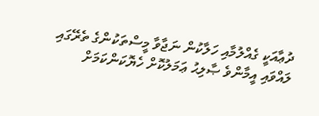ދުޢާއަކީ ގެއްލުމާއި ހަލާކުން ނަޖާވާ މީސްތަކުންގެ ތެރޭގައި ލައްވައި އީމާންވެ ޞާލިޙު ޢަމަލުކޮށް ހެޔޮކަންކަމަށް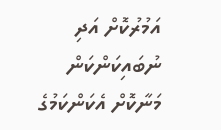އަމުރުކޮށް އަދި ނުބައިކަންކަން މަނާކޮށް އެކަންކަމުގެ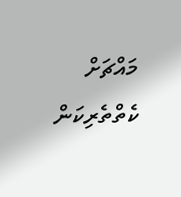މައްޗަށް ކެތްތެރިކަން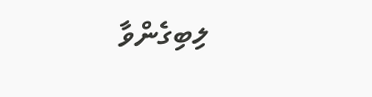ލިބިގެންވާ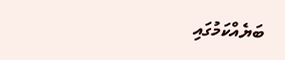ބަޔެއްކަމުގައި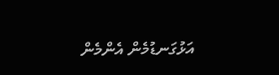އަޅުގަނޑުމެން އެންމެން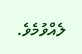ލެއްވުމެވެ.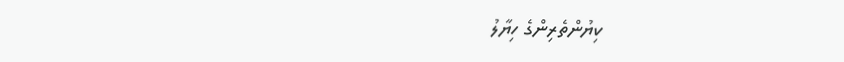ކިޔުންތެރިންގެ ހިޔާލު